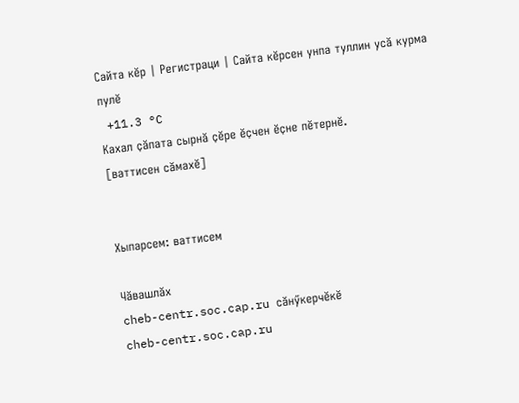Сайта кӗр | Регистраци | Сайта кӗрсен унпа туллин усӑ курма пулӗ
 +11.3 °C
Кахал ҫӑпата сырнӑ ҫӗре ӗҫчен ӗҫне пӗтернӗ.
[ваттисен сӑмахӗ]


Хыпарсем: ваттисем

Чӑвашлӑх
cheb-centr.soc.cap.ru сӑнӳкерчӗкӗ
cheb-centr.soc.cap.ru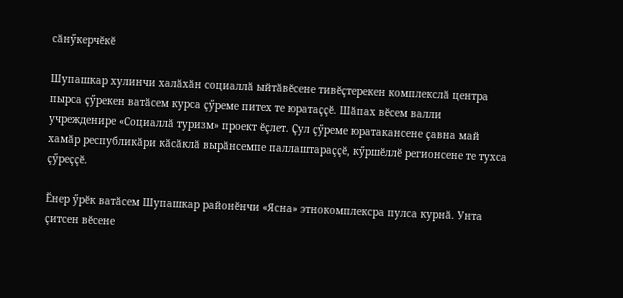сӑнӳкерчӗкӗ

Шупашкар хулинчи халӑхӑн социаллӑ ыйтӑвӗсене тивӗҫтерекен комплекслӑ центра пырса ҫӳрекен ватӑсем курса ҫӳреме питех те юратаҫҫӗ. Шӑпах вӗсем валли учрежденире «Социаллӑ туризм» проект ӗҫлет. Ҫул ҫӳреме юратакансене ҫавна май хамӑр республикӑри кӑсӑклӑ вырӑнсемпе паллаштараҫҫӗ, кӳршӗллӗ регионсене те тухса ҫӳреҫҫӗ.

Ӗнер ӳрӗк ватӑсем Шупашкар районӗнчи «Ясна» этнокомплексра пулса курнӑ. Унта ҫитсен вӗсене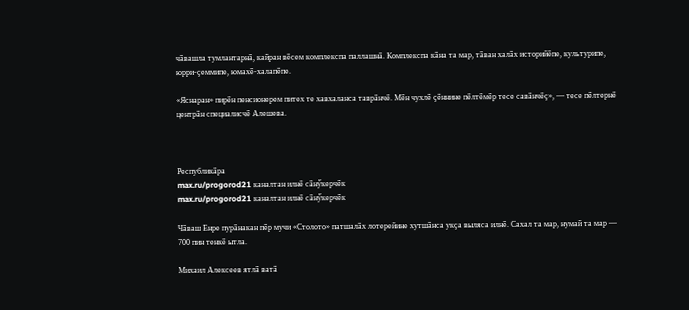чӑвашла тумлантарнӑ, кайран вӗсем комплекспа паллашнӑ. Комплекспа кӑна та мар, тӑван халӑх историйӗпе, культурипе, юрри-ҫеммипе, юмахӗ-халапӗпе.

«Яснаран» пирӗн пенсионерем питех те хавхаланса таврӑнчӗ. Мӗн чухлӗ ҫӗннине пӗлтӗмӗр тесе савӑнчӗҫ», — тесе пӗлтернӗ центрӑн специалисчӗ Алешева.



Республикӑра
max.ru/progorod21 каналтан илнӗ сӑнӳкерчӗк
max.ru/progorod21 каналтан илнӗ сӑнӳкерчӗк

Чӑваш Енре пурӑнакан пӗр мучи «Столото» патшалӑх лотерейине хутшӑнса укҫа выляса илнӗ. Сахал та мар, нумай та мар — 700 пин тенкӗ ытла.

Михаил Алексеев ятлӑ ватӑ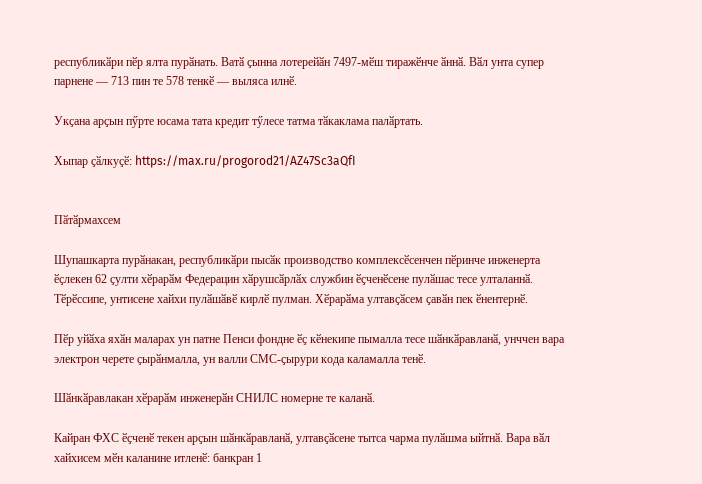республикӑри пӗр ялта пурӑнать. Ватӑ ҫынна лотерейӑн 7497-мӗш тиражӗнче ӑннӑ. Вӑл унта супер парнене — 713 пин те 578 тенкӗ — выляса илнӗ.

Укҫана арҫын пӳрте юсама тата кредит тӳлесе татма тӑкаклама палӑртать.

Хыпар ҫӑлкуҫӗ: https://max.ru/progorod21/AZ47Sc3aQfI


Пӑтӑрмахсем

Шупашкарта пурӑнакан, республикӑри пысӑк производство комплексӗсенчен пӗринче инженерта ӗҫлекен 62 ҫулти хӗрарӑм Федерацин хӑрушсӑрлӑх службин ӗҫченӗсене пулӑшас тесе улталаннӑ. Тӗрӗссипе, унтисене хайхи пулӑшӑвӗ кирлӗ пулман. Хӗрарӑма ултавҫӑсем ҫавӑн пек ӗнентернӗ.

Пӗр уйӑха яхӑн маларах ун патне Пенси фондне ӗҫ кӗнекипе пымалла тесе шӑнкӑравланӑ, унччен вара электрон черете ҫырӑнмалла, ун валли СМС-ҫырури кода каламалла тенӗ.

Шӑнкӑравлакан хӗрарӑм инженерӑн СНИЛС номерне те каланӑ.

Кайран ФХС ӗҫченӗ текен арҫын шӑнкӑравланӑ, ултавҫӑсене тытса чарма пулӑшма ыйтнӑ. Вара вӑл хайхисем мӗн каланине итленӗ: банкран 1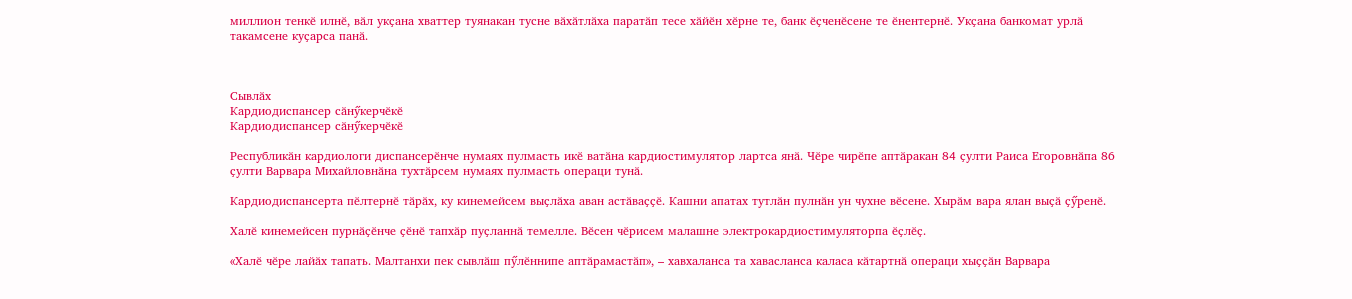миллион тенкӗ илнӗ, вӑл укҫана хваттер туянакан тусне вӑхӑтлӑха паратӑп тесе хӑйӗн хӗрне те, банк ӗҫченӗсене те ӗнентернӗ. Укҫана банкомат урлӑ такамсене куҫарса панӑ.



Сывлӑх
Кардиодиспансер сӑнӳкерчӗкӗ
Кардиодиспансер сӑнӳкерчӗкӗ

Республикӑн кардиологи диспансерӗнче нумаях пулмасть икӗ ватӑна кардиостимулятор лартса янӑ. Чӗре чирӗпе аптӑракан 84 ҫулти Раиса Егоровнӑпа 86 ҫулти Варвара Михайловнӑна тухтӑрсем нумаях пулмасть операци тунӑ.

Кардиодиспансерта пӗлтернӗ тӑрӑх, ку кинемейсем выҫлӑха аван астӑваҫҫӗ. Кашни апатах тутлӑн пулнӑн ун чухне вӗсене. Хырӑм вара ялан выҫӑ ҫӳренӗ.

Халӗ кинемейсен пурнӑҫӗнче ҫӗнӗ тапхӑр пуҫланнӑ темелле. Вӗсен чӗрисем малашне электрокардиостимуляторпа ӗҫлӗҫ.

«Халӗ чӗре лайӑх тапать. Малтанхи пек сывлӑш пӳлӗннипе аптӑрамастӑп», – хавхаланса та хавасланса каласа кӑтартнӑ операци хыҫҫӑн Варвара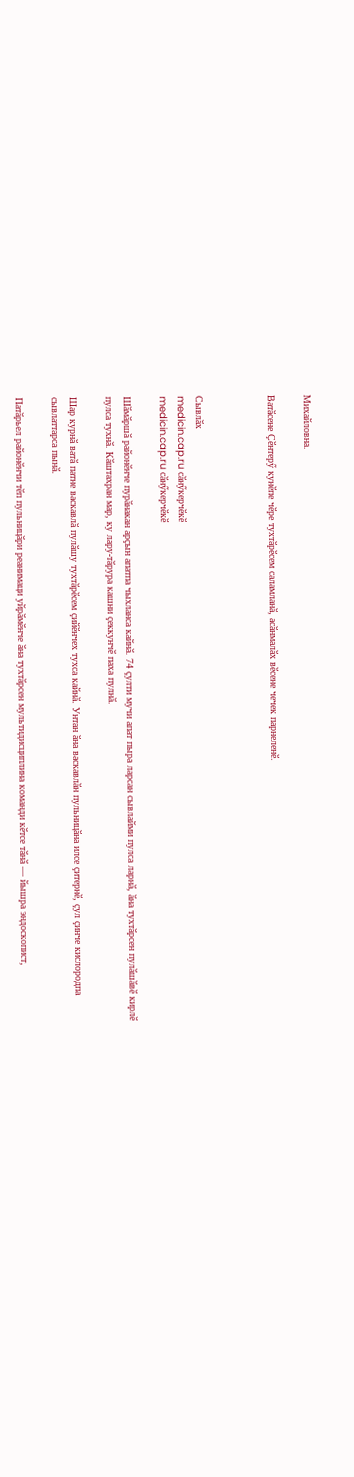Михайловна.

Ватӑсене Ҫӗнтерӳ кунӗпе чӗре тухтӑрӗсем саламланӑ, асӑнмалӑх вӗсене чечек парнеленӗ.



Сывлӑх
medicin.cap.ru сӑнӳкерчӗкӗ
medicin.cap.ru сӑнӳкерчӗкӗ

Шӑмӑршӑ районӗнче пурӑнакан арҫын апатпа чыхланса кайнӑ. 74 ҫулти мучи апат пыра ларсан сывлайми пулса ларнӑ, ӑна тухтӑрсен пулӑшӑвӗ кирлӗ пулса тухнӑ. Кӑштахран мар, ку лару-тӑрура кашни ҫеккунчӗ паха пулнӑ.

Шар курнӑ ватӑ патне васкавлӑ пулӑшу тухтӑрӗсем ҫийӗнчех тухса кайнӑ. Унтан ӑна васкавлӑн пульницӑна илсе ҫитернӗ, ҫул ҫинче кислородпа сывлаттарса пынӑ.

Патӑрьел районӗнчи тӗп пульницӑри реанимаци уйрӑмӗнче ӑна тухтӑрсен мультидисциплина команди кӗтсе тӑнӑ — йышра эндоскопист,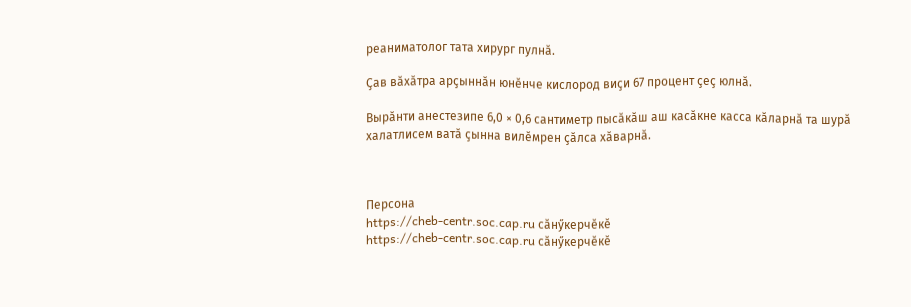реаниматолог тата хирург пулнӑ.

Ҫав вӑхӑтра арҫыннӑн юнӗнче кислород виҫи 67 процент ҫеҫ юлнӑ.

Вырӑнти анестезипе 6,0 × 0,6 сантиметр пысӑкӑш аш касӑкне касса кӑларнӑ та шурӑ халатлисем ватӑ ҫынна вилӗмрен ҫӑлса хӑварнӑ.



Персона
https://cheb-centr.soc.cap.ru сӑнӳкерчӗкӗ
https://cheb-centr.soc.cap.ru сӑнӳкерчӗкӗ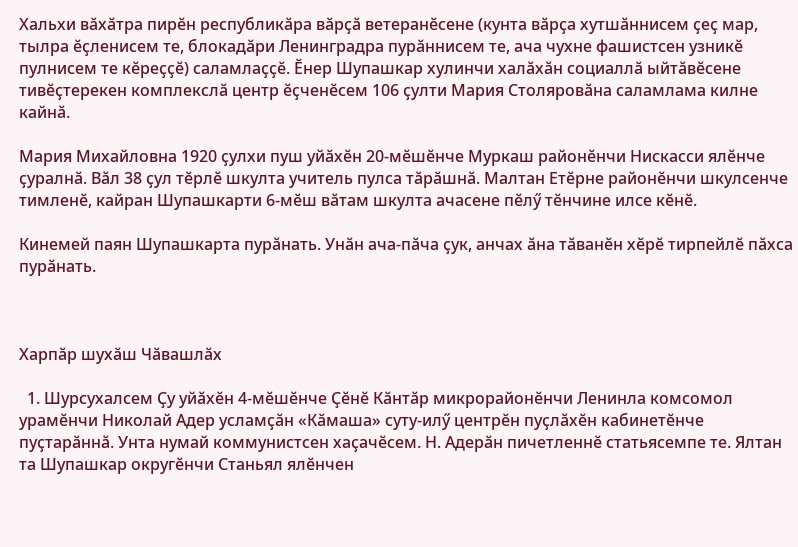Хальхи вӑхӑтра пирӗн республикӑра вӑрҫӑ ветеранӗсене (кунта вӑрҫа хутшӑннисем ҫеҫ мар, тылра ӗҫленисем те, блокадӑри Ленинградра пурӑннисем те, ача чухне фашистсен узникӗ пулнисем те кӗреҫҫӗ) саламлаҫҫӗ. Ӗнер Шупашкар хулинчи халӑхӑн социаллӑ ыйтӑвӗсене тивӗҫтерекен комплекслӑ центр ӗҫченӗсем 106 ҫулти Мария Столяровӑна саламлама килне кайнӑ.

Мария Михайловна 1920 ҫулхи пуш уйӑхӗн 20-мӗшӗнче Муркаш районӗнчи Нискасси ялӗнче ҫуралнӑ. Вӑл 38 ҫул тӗрлӗ шкулта учитель пулса тӑрӑшнӑ. Малтан Етӗрне районӗнчи шкулсенче тимленӗ, кайран Шупашкарти 6-мӗш вӑтам шкулта ачасене пӗлӳ тӗнчине илсе кӗнӗ.

Кинемей паян Шупашкарта пурӑнать. Унӑн ача-пӑча ҫук, анчах ӑна тӑванӗн хӗрӗ тирпейлӗ пӑхса пурӑнать.



Харпӑр шухӑш Чӑвашлӑх

  1. Шурсухалсем Ҫу уйӑхӗн 4-мӗшӗнче Ҫӗнӗ Кӑнтӑр микрорайонӗнчи Ленинла комсомол урамӗнчи Николай Адер усламҫӑн «Кӑмаша» суту-илӳ центрӗн пуҫлӑхӗн кабинетӗнче пуҫтарӑннӑ. Унта нумай коммунистсен хаҫачӗсем. Н. Адерӑн пичетленнӗ статьясемпе те. Ялтан та Шупашкар округӗнчи Станьял ялӗнчен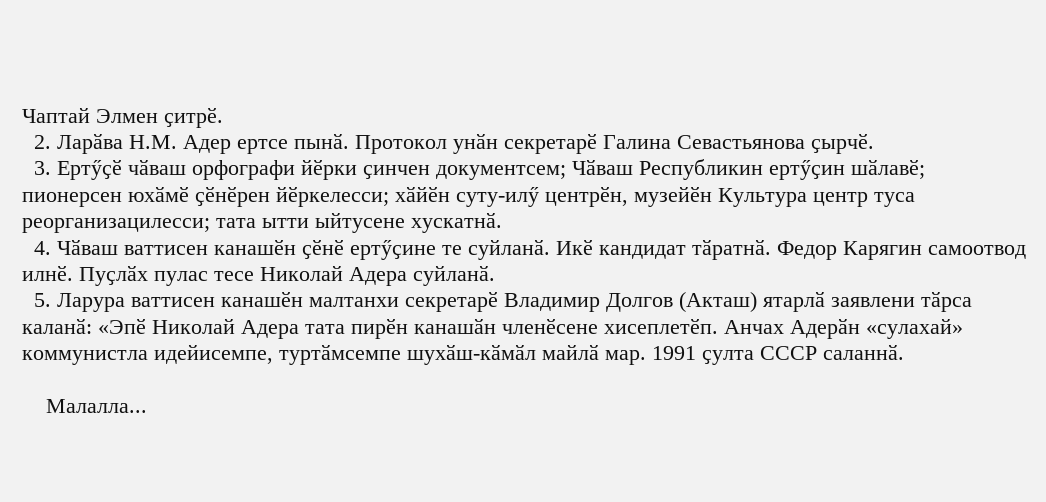Чаптай Элмен ҫитрӗ.
  2. Ларӑва Н.М. Адер ертсе пынӑ. Протокол унӑн секретарӗ Галина Севастьянова ҫырчӗ.
  3. Ертӳҫӗ чӑваш орфографи йӗрки ҫинчен документсем; Чӑваш Республикин ертӳҫин шӑлавӗ; пионерсен юхӑмӗ ҫӗнӗрен йӗркелесси; хӑйӗн суту-илӳ центрӗн, музейӗн Культура центр туса реорганизацилесси; тата ытти ыйтусене хускатнӑ.
  4. Чӑваш ваттисен канашӗн ҫӗнӗ ертӳҫине те суйланӑ. Икӗ кандидат тӑратнӑ. Федор Карягин самоотвод илнӗ. Пуҫлӑх пулас тесе Николай Адера суйланӑ.
  5. Ларура ваттисен канашӗн малтанхи секретарӗ Владимир Долгов (Акташ) ятарлӑ заявлени тӑрса каланӑ: «Эпӗ Николай Адера тата пирӗн канашӑн членӗсене хисеплетӗп. Анчах Адерӑн «сулахай» коммунистла идейисемпе, туртӑмсемпе шухӑш-кӑмӑл майлӑ мар. 1991 ҫулта СССР саланнӑ.

    Малалла...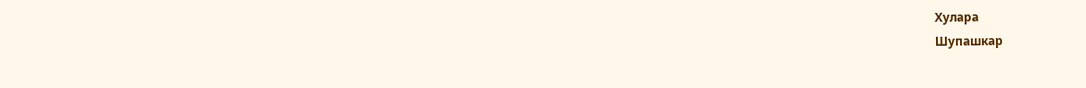Хулара
Шупашкар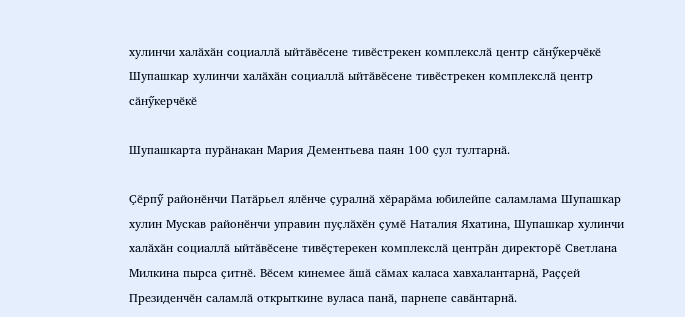хулинчи халӑхӑн социаллӑ ыйтӑвӗсене тивӗстрекен комплекслӑ центр сӑнӳкерчӗкӗ
Шупашкар хулинчи халӑхӑн социаллӑ ыйтӑвӗсене тивӗстрекен комплекслӑ центр сӑнӳкерчӗкӗ

Шупашкарта пурӑнакан Мария Дементьева паян 100 ҫул тултарнӑ.

Ҫӗрпӳ районӗнчи Патӑрьел ялӗнче ҫуралнӑ хӗрарӑма юбилейпе саламлама Шупашкар хулин Мускав районӗнчи управин пуҫлӑхӗн ҫумӗ Наталия Яхатина, Шупашкар хулинчи халӑхӑн социаллӑ ыйтӑвӗсене тивӗҫтерекен комплекслӑ центрӑн директорӗ Светлана Милкина пырса ҫитнӗ. Вӗсем кинемее ӑшӑ сӑмах каласа хавхалантарнӑ, Раҫҫей Президенчӗн саламлӑ открыткине вуласа панӑ, парнепе савӑнтарнӑ.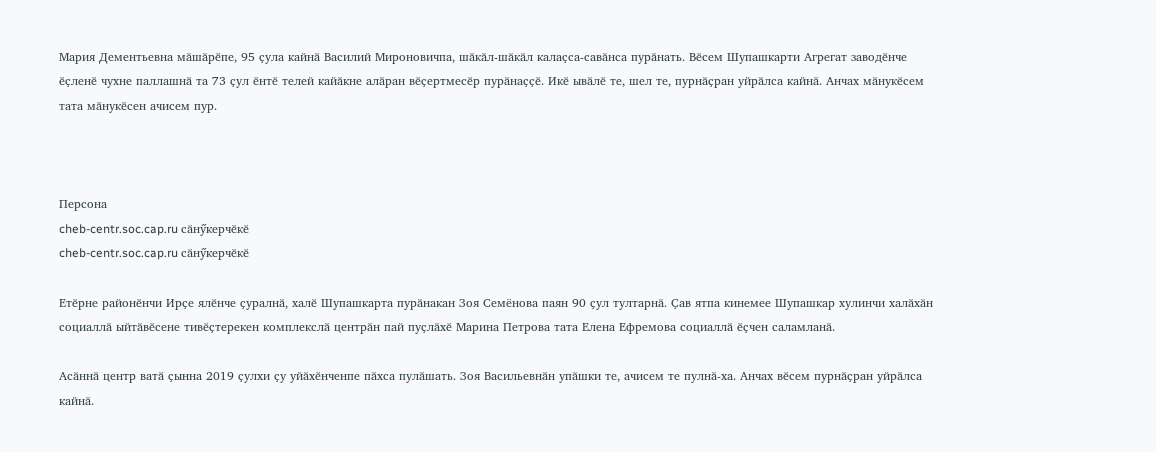Мария Дементьевна мӑшӑрӗпе, 95 ҫула кайнӑ Василий Мироновичпа, шӑкӑл-шӑкӑл калаҫса-савӑнса пурӑнать. Вӗсем Шупашкарти Агрегат заводӗнче ӗҫленӗ чухне паллашнӑ та 73 ҫул ӗнтӗ телей кайӑкне алӑран вӗҫертмесӗр пурӑнаҫҫӗ. Икӗ ывӑлӗ те, шел те, пурнӑҫран уйрӑлса кайнӑ. Анчах мӑнукӗсем тата мӑнукӗсен ачисем пур.



Персона
cheb-centr.soc.cap.ru сӑнӳкерчӗкӗ
cheb-centr.soc.cap.ru сӑнӳкерчӗкӗ

Етӗрне районӗнчи Ирҫе ялӗнче ҫуралнӑ, халӗ Шупашкарта пурӑнакан Зоя Семёнова паян 90 ҫул тултарнӑ. Ҫав ятпа кинемее Шупашкар хулинчи халӑхӑн социаллӑ ыйтӑвӗсене тивӗҫтерекен комплекслӑ центрӑн пай пуҫлӑхӗ Марина Петрова тата Елена Ефремова социаллӑ ӗҫчен саламланӑ.

Асӑннӑ центр ватӑ ҫынна 2019 ҫулхи ҫу уйӑхӗнченпе пӑхса пулӑшать. Зоя Васильевнӑн упӑшки те, ачисем те пулнӑ-ха. Анчах вӗсем пурнӑҫран уйрӑлса кайнӑ.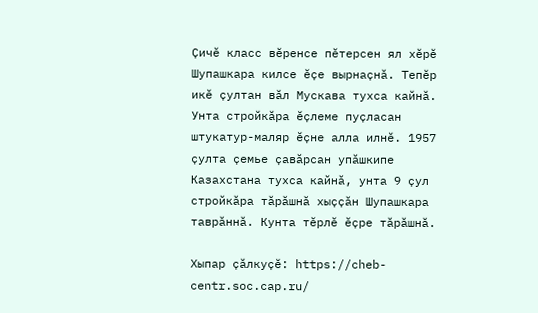Ҫичӗ класс вӗренсе пӗтерсен ял хӗрӗ Шупашкара килсе ӗҫе вырнаҫнӑ. Тепӗр икӗ ҫултан вӑл Мускава тухса кайнӑ. Унта стройкӑра ӗҫлеме пуҫласан штукатур-маляр ӗҫне алла илнӗ. 1957 ҫулта ҫемье ҫавӑрсан упӑшкипе Казахстана тухса кайнӑ, унта 9 ҫул стройкӑра тӑрӑшнӑ хыҫҫӑн Шупашкара таврӑннӑ. Кунта тӗрлӗ ӗҫре тӑрӑшнӑ.

Хыпар ҫӑлкуҫӗ: https://cheb-centr.soc.cap.ru/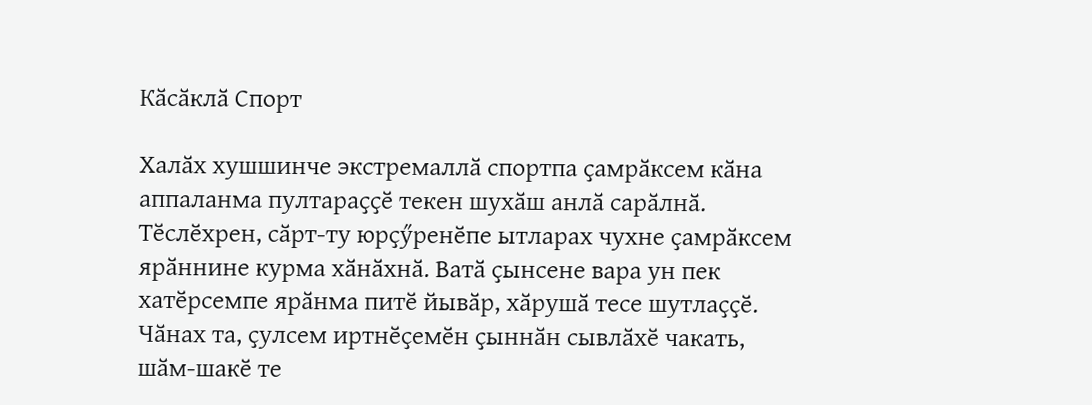Кӑсӑклӑ Спорт

Халӑх хушшинче экстремаллӑ спортпа ҫамрӑксем кӑна аппаланма пултараҫҫӗ текен шухӑш анлӑ сарӑлнӑ. Тӗслӗхрен, сӑрт-ту юрҫӳренӗпе ытларах чухне ҫамрӑксем ярӑннине курма хӑнӑхнӑ. Ватӑ ҫынсене вара ун пек хатӗрсемпе ярӑнма питӗ йывӑр, хӑрушӑ тесе шутлаҫҫӗ. Чӑнах та, ҫулсем иртнӗҫемӗн ҫыннӑн сывлӑхӗ чакать, шӑм-шакӗ те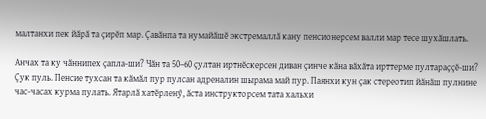малтанхи пек йӑрӑ та ҫирӗп мар. Ҫавӑнпа та нумайӑшӗ экстремаллӑ кану пенсионерсем валли мар тесе шухӑшлать.

Анчах та ку чӑннипех ҫапла-ши? Чӑн та 50–60 ҫултан иртнӗскерсен диван ҫинче кӑна вӑхӑта ирттерме пултараҫҫӗ-ши? Ҫук пуль. Пенсие тухсан та кӑмӑл пур пулсан адреналин шырама май пур. Паянхи кун ҫак стереотип йӑнӑш пулнине час-часах курма пулать. Ятарлӑ хатӗрленӳ, ӑста инструкторсем тата хальхи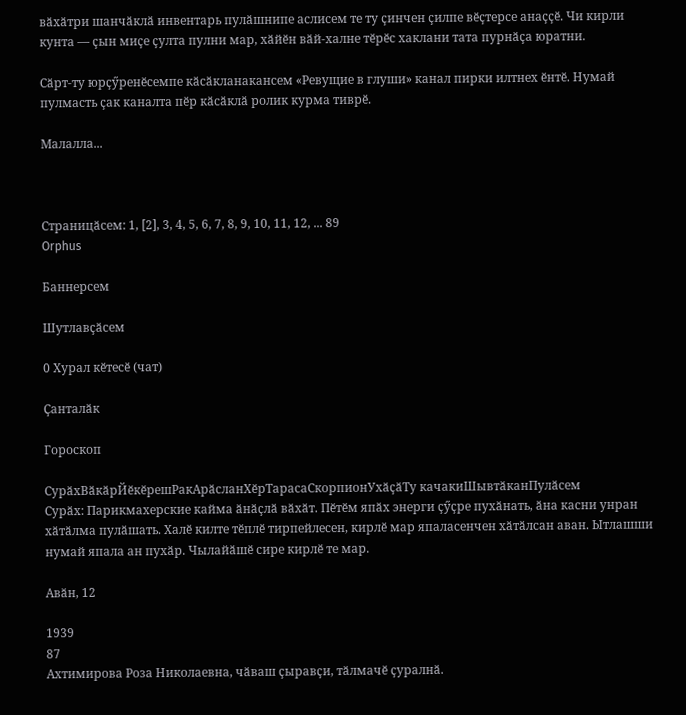вӑхӑтри шанчӑклӑ инвентарь пулӑшнипе аслисем те ту ҫинчен ҫилпе вӗҫтерсе анаҫҫӗ. Чи кирли кунта — ҫын миҫе ҫулта пулни мар, хӑйӗн вӑй-халне тӗрӗс хаклани тата пурнӑҫа юратни.

Сӑрт-ту юрҫӳренӗсемпе кӑсӑкланакансем «Ревущие в глуши» канал пирки илтнех ӗнтӗ. Нумай пулмасть ҫак каналта пӗр кӑсӑклӑ ролик курма тиврӗ.

Малалла...



Страницӑсем: 1, [2], 3, 4, 5, 6, 7, 8, 9, 10, 11, 12, ... 89
Orphus

Баннерсем

Шутлавҫӑсем

0 Хурал кӗтесӗ (чат)

Ҫанталӑк

Гороскоп

СурӑхВӑкӑрЙӗкӗрешРакАрӑсланХӗрТарасаСкорпионУхӑҫӑТу качакиШывтӑканПулӑсем
Сурӑх: Парикмахерские кайма ӑнӑҫлӑ вӑхӑт. Пӗтӗм япӑх энерги ҫӳҫре пухӑнать, ӑна касни унран хӑтӑлма пулӑшать. Халӗ килте тӗплӗ тирпейлесен, кирлӗ мар япаласенчен хӑтӑлсан аван. Ытлашши нумай япала ан пухӑр. Чылайӑшӗ сире кирлӗ те мар.

Авӑн, 12

1939
87
Ахтимирова Роза Николаевна, чӑваш ҫыравҫи, тӑлмачӗ ҫуралнӑ.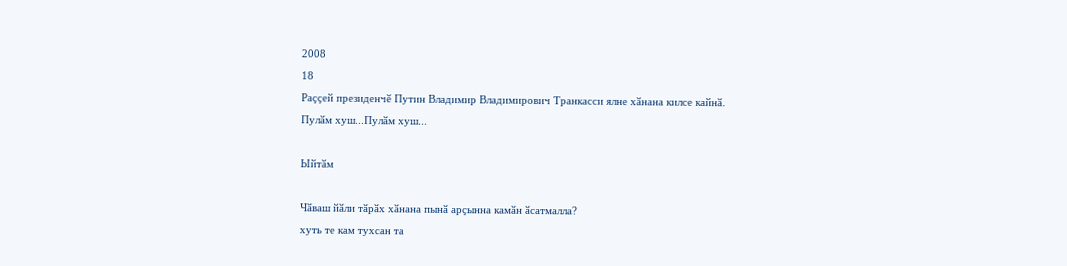2008
18
Раҫҫей президенчӗ Путин Владимир Владимирович Транкасси ялне хӑнана килсе кайнӑ.
Пулӑм хуш...Пулӑм хуш...

Ыйтӑм

Чӑваш йӑли тӑрӑх хӑнана пынӑ арҫынна камӑн ӑсатмалла?
хуть те кам тухсан та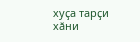хуҫа тарҫи
хӑни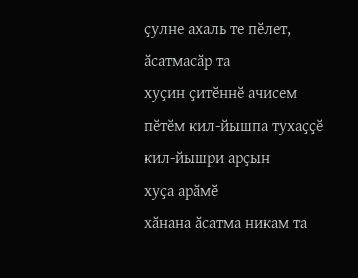ҫулне ахаль те пӗлет, ӑсатмасӑр та
хуҫин ҫитӗннӗ ачисем
пӗтӗм кил-йышпа тухаҫҫӗ
кил-йышри арҫын
хуҫа арӑмӗ
хӑнана ӑсатма никам та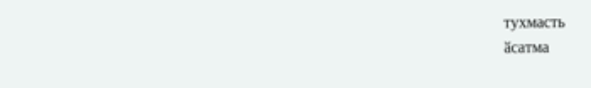тухмасть
ӑсатма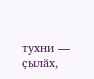тухни — ҫылӑх,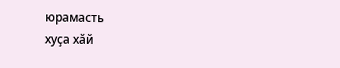юрамасть
хуҫа хӑй